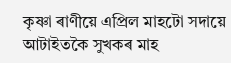কৃষ্ণা ৰাণীয়ে এপ্ৰিল মাহটো সদায়ে আটাইতকৈ সুখকৰ মাহ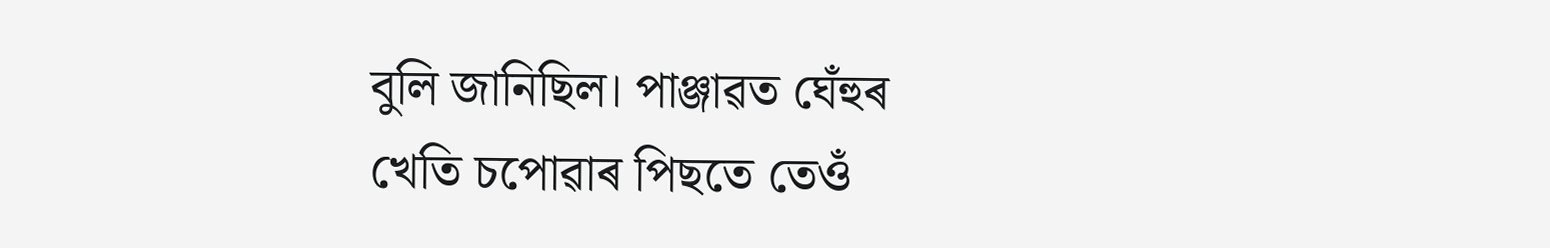বুলি জানিছিল। পাঞ্জাৱত ঘেঁহুৰ খেতি চপোৱাৰ পিছতে তেওঁ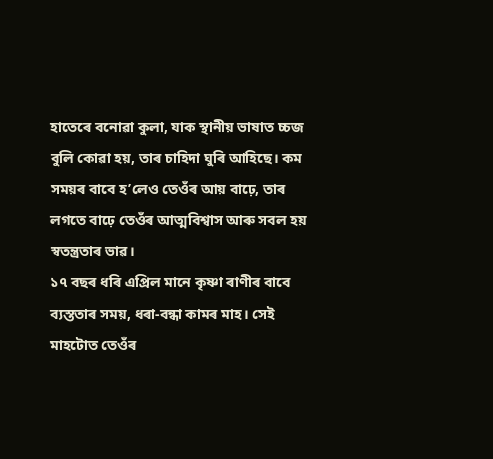হাতেৰে বনোৱা কুলা, যাক স্থানীয় ভাষাত চ্চজ বুলি কোৱা হয়, তাৰ চাহিদা ঘুৰি আহিছে। কম সময়ৰ বাবে হ’লেও তেওঁৰ আয় বাঢ়ে, তাৰ লগতে বাঢ়ে তেওঁৰ আত্মবিশ্বাস আৰু সবল হয় স্বতন্ত্ৰতাৰ ভাৱ।
১৭ বছৰ ধৰি এপ্ৰিল মানে কৃষ্ণা ৰাণীৰ বাবে ব্যস্ততাৰ সময়, ধৰা-বন্ধা কামৰ মাহ। সেই মাহটোত তেওঁৰ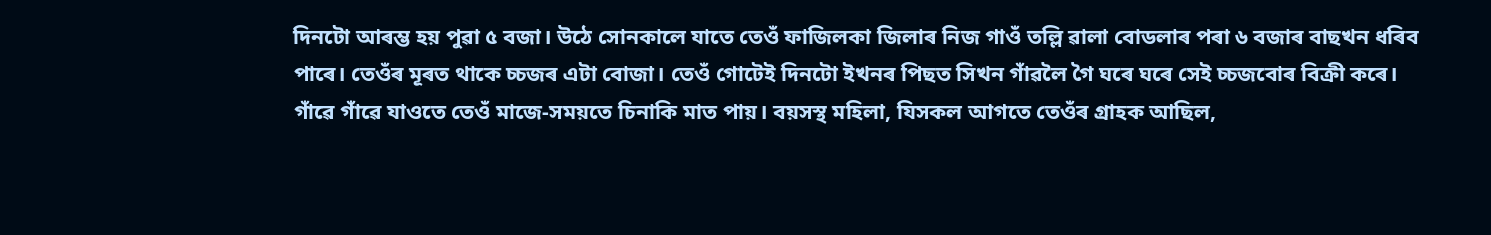দিনটো আৰম্ভ হয় পুৱা ৫ বজা। উঠে সোনকালে যাতে তেওঁ ফাজিলকা জিলাৰ নিজ গাওঁ তল্লি ৱালা বোডলাৰ পৰা ৬ বজাৰ বাছখন ধৰিব পাৰে। তেওঁৰ মূৰত থাকে চ্চজৰ এটা বোজা। তেওঁ গোটেই দিনটো ইখনৰ পিছত সিখন গাঁৱলৈ গৈ ঘৰে ঘৰে সেই চ্চজবোৰ বিক্ৰী কৰে।
গাঁৱে গাঁৱে যাওতে তেওঁ মাজে-সময়তে চিনাকি মাত পায়। বয়সস্থ মহিলা, যিসকল আগতে তেওঁৰ গ্ৰাহক আছিল,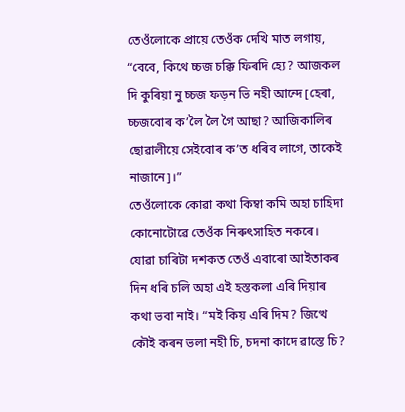তেওঁলোকে প্ৰায়ে তেওঁক দেখি মাত লগায়, “বেবে, কিথে চ্চজ চক্কি ফিৰদি হ্যে? আজকল দি কুৰিয়া নু চ্চজ ফড়ন ভি নহী আন্দে [হেৰা, চ্চজবোৰ ক’লৈ লৈ গৈ আছা? আজিকালিৰ ছোৱালীয়ে সেইবোৰ ক’ত ধৰিব লাগে, তাকেই নাজানে]।”
তেওঁলোকে কোৱা কথা কিম্বা কমি অহা চাহিদা কোনোটোৱে তেওঁক নিৰুৎসাহিত নকৰে। যোৱা চাৰিটা দশকত তেওঁ এবাৰো আইতাকৰ দিন ধৰি চলি অহা এই হস্তকলা এৰি দিয়াৰ কথা ভবা নাই। “মই কিয় এৰি দিম? জিত্থে কৌই কৰন ভলা নহী চি, চদনা কাদে ৱাস্তে চি?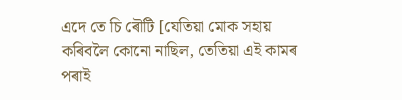এদে তে চি ৰৌটি [যেতিয়া মোক সহায় কৰিবলৈ কোনো নাছিল, তেতিয়া এই কামৰ পৰাই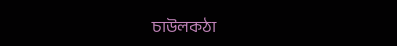চাউলকঠা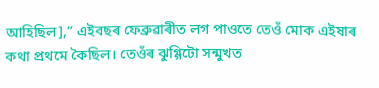আহিছিল],” এইবছৰ ফেব্ৰুৱাৰীত লগ পাওতে তেওঁ মোক এইষাৰ কথা প্ৰথমে কৈছিল। তেওঁৰ ঝুগ্গিটো সন্মুখত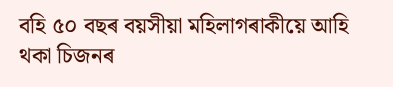বহি ৫০ বছৰ বয়সীয়া মহিলাগৰাকীয়ে আহি থকা চিজনৰ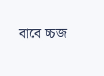বাবে চ্চজ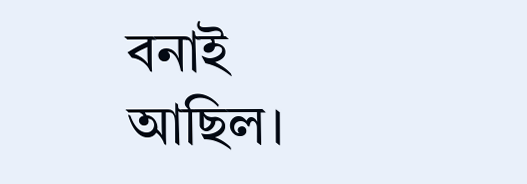বনাই আছিল।